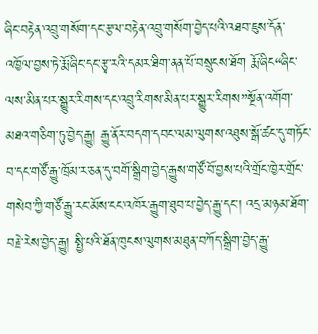ཞིང་བརྟེན་འབྲུ་གསོག་དང་རྩལ་བརྟེན་འབྲུ་གསོག་བྱེད་པའི་འཐབ་ཇུས་དོན་འཁྱོལ་བྱས་ཏེ་རྨོ་ཞིང་དང་རྩྭ་རའི་དམར་ཐིག་ནན་པོ་བསྲུངས་ཐོག རྨོ་ཞིང“ཞིང་ལས་མིན་པར་སྒྱུར་རིགས་དང་འབྲུ་རིགས་མིན་པར་སྒྱུར་རིགས”སྔོན་འགོག་མཐའ་གཅིག་ཏུ་བྱེད་རྒྱུ། རྒྱུ་ནོར་བདག་དབང་ལམ་ལུགས་འཐུས་སྒོ་ཚང་དུ་གཏོང་བ་དང་གཙོ་རྒྱུ་ཁྲོམ་ར་ཅན་དུ་བགོ་སྒྲིག་བྱེད་རྒྱུས་གཙོ་བོ་བྱས་པའི་གྲོང་ཁྱེར་གྲོང་གསེབ་ཀྱི་གཙོ་རྒྱུ་རང་མོས་ངང་འཁོར་རྒྱུག་ཐུབ་པ་བྱེད་རྒྱུ་དང་། འདྲ་མཉམ་ཐོག་བརྗེ་རེས་བྱེད་རྒྱུ། སྤྱི་པའི་ཐོན་ཁུངས་ལུགས་མཐུན་བཀོད་སྒྲིག་བྱེད་རྒྱུ་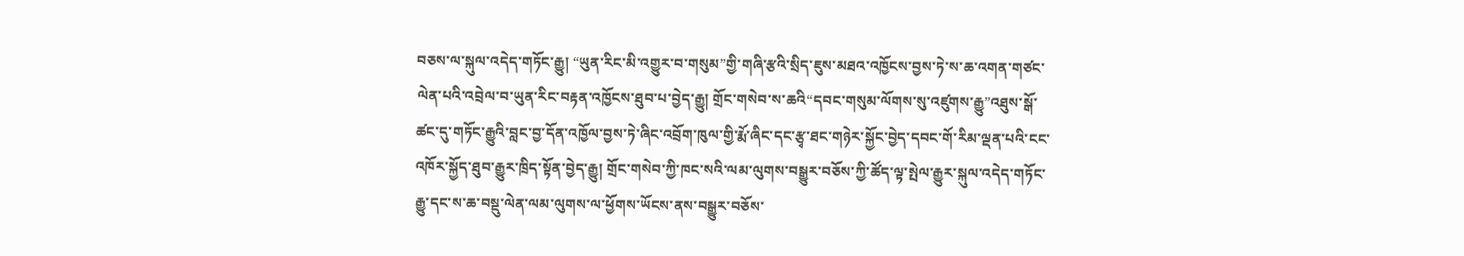བཅས་ལ་སྐུལ་འདེད་གཏོང་རྒྱུ། “ཡུན་རིང་མི་འགྱུར་བ་གསུམ”གྱི་གཞི་རྩའི་སྲིད་ཇུས་མཐའ་འཁྱོངས་བྱས་ཏེ་ས་ཆ་འགན་གཙང་ལེན་པའི་འབྲེལ་བ་ཡུན་རིང་བརྟན་འཁྱོངས་ཐུབ་པ་བྱེད་རྒྱུ། གྲོང་གསེབ་ས་ཆའི“དབང་གསུམ་ལོགས་སུ་འཛུགས་རྒྱུ”འཐུས་སྒོ་ཚང་དུ་གཏོང་རྒྱུའི་བླང་བྱ་དོན་འཁྱོལ་བྱས་ཏེ་ཞིང་འབྲོག་ཁུལ་གྱི་རྨོ་ཞིང་དང་རྩྭ་ཐང་གཉེར་སྐྱོང་བྱེད་དབང་གོ་རིམ་ལྡན་པའི་ངང་འཁོར་སྐྱོད་ཐུབ་རྒྱུར་ཁྲིད་སྟོན་བྱེད་རྒྱུ། གྲོང་གསེབ་ཀྱི་ཁང་སའི་ལམ་ལུགས་བསྒྱུར་བཅོས་ཀྱི་ཚོད་ལྟ་སྤེལ་རྒྱུར་སྐུལ་འདེད་གཏོང་རྒྱུ་དང་ས་ཆ་བསྡུ་ལེན་ལམ་ལུགས་ལ་ཕྱོགས་ཡོངས་ནས་བསྒྱུར་བཅོས་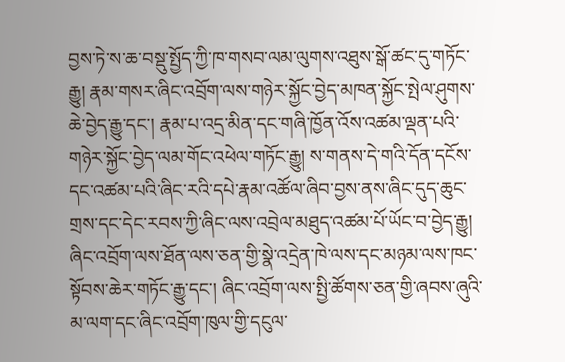བྱས་ཏེ་ས་ཆ་བསྡུ་སྤྱོད་ཀྱི་ཁ་གསབ་ལམ་ལུགས་འཐུས་སྒོ་ཚང་དུ་གཏོང་རྒྱུ། རྣམ་གསར་ཞིང་འབྲོག་ལས་གཉེར་སྐྱོང་བྱེད་མཁན་སྐྱོང་སྤེལ་ཤུགས་ཆེ་བྱེད་རྒྱུ་དང་། རྣམ་པ་འདྲ་མིན་དང་གཞི་ཁྱོན་འོས་འཚམ་ལྡན་པའི་གཉེར་སྐྱོང་བྱེད་ལམ་གོང་འཕེལ་གཏོང་རྒྱུ། ས་གནས་དེ་གའི་དོན་དངོས་དང་འཚམ་པའི་ཞིང་རའི་དཔེ་རྣམ་འཚོལ་ཞིབ་བྱས་ནས་ཞིང་དུད་ཆུང་གྲས་དང་དེང་རབས་ཀྱི་ཞིང་ལས་འབྲེལ་མཐུད་འཚམ་པོ་ཡོང་བ་བྱེད་རྒྱུ། ཞིང་འབྲོག་ལས་ཐོན་ལས་ཅན་གྱི་སྣེ་འདྲེན་ཁེ་ལས་དང་མཉམ་ལས་ཁང་སྟོབས་ཆེར་གཏོང་རྒྱུ་དང་། ཞིང་འབྲོག་ལས་སྤྱི་ཚོགས་ཅན་གྱི་ཞབས་ཞུའི་མ་ལག་དང་ཞིང་འབྲོག་ཁུལ་གྱི་དངུལ་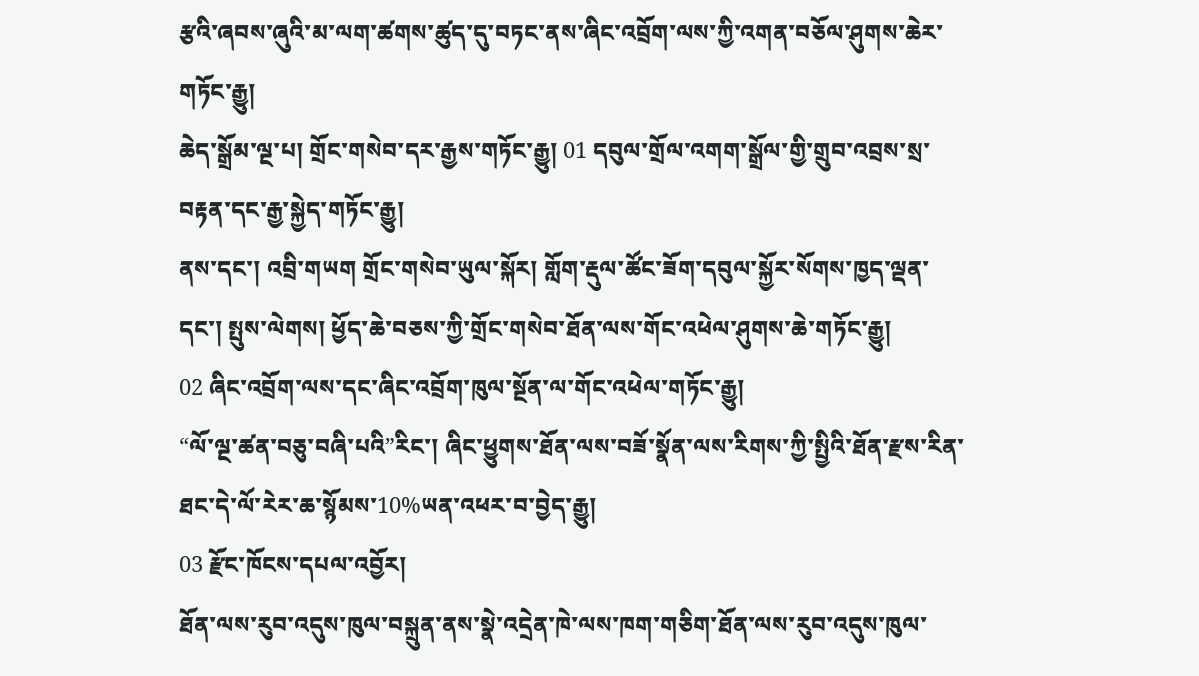རྩའི་ཞབས་ཞུའི་མ་ལག་ཚགས་ཚུད་དུ་བཏང་ནས་ཞིང་འབྲོག་ལས་ཀྱི་འགན་བཅོལ་ཤུགས་ཆེར་གཏོང་རྒྱུ།
ཆེད་སྒྲོམ་ལྔ་པ། གྲོང་གསེབ་དར་རྒྱས་གཏོང་རྒྱུ། 01 དབུལ་གྲོལ་འགག་སྒྲོལ་གྱི་གྲུབ་འབྲས་སྲ་བརྟན་དང་རྒྱ་སྐྱེད་གཏོང་རྒྱུ།
ནས་དང་། འབྲི་གཡག གྲོང་གསེབ་ཡུལ་སྐོར། གློག་རྡུལ་ཚོང་ཟོག་དབུལ་སྐྱོར་སོགས་ཁྱད་ལྡན་དང་། སྤུས་ལེགས། ཕྱོད་ཆེ་བཅས་ཀྱི་གྲོང་གསེབ་ཐོན་ལས་གོང་འཕེལ་ཤུགས་ཆེ་གཏོང་རྒྱུ།
02 ཞིང་འབྲོག་ལས་དང་ཞིང་འབྲོག་ཁུལ་སྔོན་ལ་གོང་འཕེལ་གཏོང་རྒྱུ།
“ལོ་ལྔ་ཚན་བཅུ་བཞི་པའི”རིང་། ཞིང་ཕྱུགས་ཐོན་ལས་བཟོ་སྣོན་ལས་རིགས་ཀྱི་སྤྱིའི་ཐོན་རྫས་རིན་ཐང་དེ་ལོ་རེར་ཆ་སྙོམས་10%ཡན་འཕར་བ་བྱེད་རྒྱུ།
03 རྫོང་ཁོངས་དཔལ་འབྱོར།
ཐོན་ལས་རུབ་འདུས་ཁུལ་བསྐྲུན་ནས་སྣེ་འདྲེན་ཁེ་ལས་ཁག་གཅིག་ཐོན་ལས་རུབ་འདུས་ཁུལ་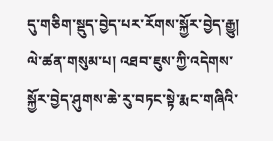དུ་གཅིག་སྡུད་བྱེད་པར་རོགས་སྐྱོར་བྱེད་རྒྱུ།
ལེ་ཚན་གསུམ་པ། འཐབ་ཇུས་ཀྱི་འདེགས་སྐྱོར་བྱེད་ཤུགས་ཆེ་རུ་བཏང་སྟེ་རྨང་གཞིའི་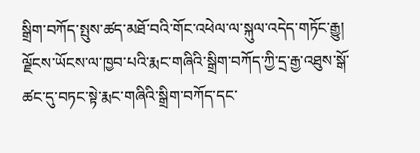སྒྲིག་བཀོད་སྤུས་ཚད་མཐོ་བའི་གོང་འཕེལ་ལ་སྐུལ་འདེད་གཏོང་རྒྱུ།
ལྗོངས་ཡོངས་ལ་ཁྱབ་པའི་རྨང་གཞིའི་སྒྲིག་བཀོད་ཀྱི་དྲ་རྒྱ་འཐུས་སྒོ་ཚང་དུ་བཏང་སྟེ་རྨང་གཞིའི་སྒྲིག་བཀོད་དང་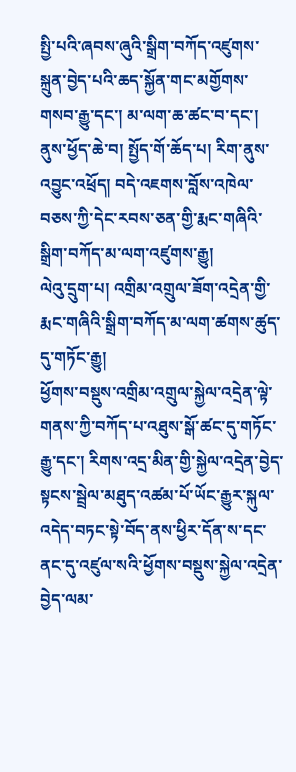སྤྱི་པའི་ཞབས་ཞུའི་སྒྲིག་བཀོད་འཛུགས་སྐྲུན་བྱེད་པའི་ཆད་སྐྱོན་གང་མགྱོགས་གསབ་རྒྱུ་དང་། མ་ལག་ཆ་ཚང་བ་དང་། ནུས་ཕྱོད་ཆེ་བ། སྤྱོད་གོ་ཆོད་པ། རིག་ནུས་འབྱུང་འཕྲོད། བདེ་འཇགས་བློས་འཁེལ་བཅས་ཀྱི་དེང་རབས་ཅན་གྱི་རྨང་གཞིའི་སྒྲིག་བཀོད་མ་ལག་འཛུགས་རྒྱུ།
ལེའུ་དྲུག་པ། འགྲིམ་འགྲུལ་ཟོག་འདྲེན་གྱི་རྨང་གཞིའི་སྒྲིག་བཀོད་མ་ལག་ཚགས་ཚུད་དུ་གཏོང་རྒྱུ།
ཕྱོགས་བསྡུས་འགྲིམ་འགྲུལ་སྐྱེལ་འདྲེན་ལྟེ་གནས་ཀྱི་བཀོད་པ་འཐུས་སྒོ་ཚང་དུ་གཏོང་རྒྱུ་དང་། རིགས་འདྲ་མིན་གྱི་སྐྱེལ་འདྲེན་བྱེད་སྟངས་སྦྲེལ་མཐུད་འཚམ་པོ་ཡོང་རྒྱུར་སྐུལ་འདེད་བཏང་སྟེ་བོད་ནས་ཕྱིར་དོན་ས་དང་ནང་དུ་འཛུལ་སའི་ཕྱོགས་བསྡུས་སྐྱེལ་འདྲེན་བྱེད་ལམ་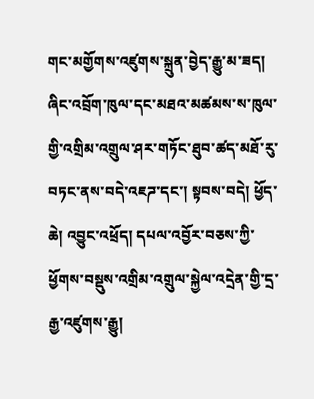གང་མགྱོགས་འཛུགས་སྐྲུན་བྱེད་རྒྱུ་མ་ཟད། ཞིང་འབྲོག་ཁུལ་དང་མཐའ་མཚམས་ས་ཁུལ་གྱི་འགྲིམ་འགྲུལ་ཤར་གཏོང་ཐུབ་ཚད་མཐོ་རུ་བཏང་ནས་བདེ་འཇཌ་དང་། སྟབས་བདེ། ཕྱོད་ཆེ། འབྱུང་འཕྲོད། དཔལ་འབྱོར་བཅས་ཀྱི་ཕྱོགས་བསྡུས་འགྲིམ་འགྲུལ་སྐྱེལ་འདྲེན་གྱི་དྲ་རྒྱ་འཛུགས་རྒྱུ།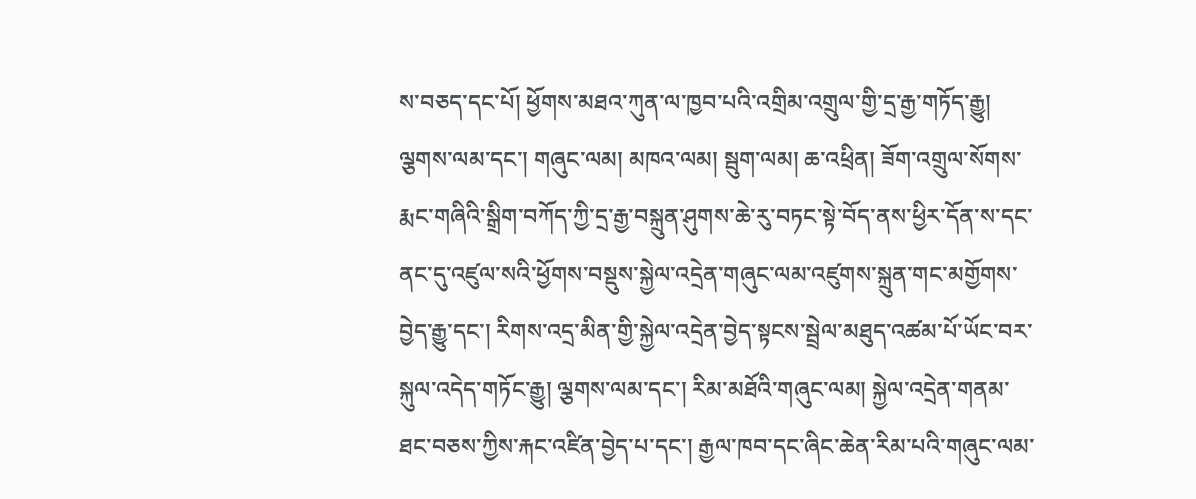ས་བཅད་དང་པོ། ཕྱོགས་མཐའ་ཀུན་ལ་ཁྱབ་པའི་འགྲིམ་འགྲུལ་གྱི་དྲ་རྒྱ་གཏོད་རྒྱུ། ལྕགས་ལམ་དང་། གཞུང་ལམ། མཁའ་ལམ། སྦུག་ལམ། ཆ་འཕྲིན། ཟོག་འགྲུལ་སོགས་རྨང་གཞིའི་སྒྲིག་བཀོད་ཀྱི་དྲ་རྒྱ་བསྐྲུན་ཤུགས་ཆེ་རུ་བཏང་སྟེ་བོད་ནས་ཕྱིར་དོན་ས་དང་ནང་དུ་འཛུལ་སའི་ཕྱོགས་བསྡུས་སྐྱེལ་འདྲེན་གཞུང་ལམ་འཛུགས་སྐྲུན་གང་མགྱོགས་བྱེད་རྒྱུ་དང་། རིགས་འདྲ་མིན་གྱི་སྐྱེལ་འདྲེན་བྱེད་སྟངས་སྦྲེལ་མཐུད་འཚམ་པོ་ཡོང་བར་སྐུལ་འདེད་གཏོང་རྒྱུ། ལྕགས་ལམ་དང་། རིམ་མཐོའི་གཞུང་ལམ། སྐྱེལ་འདྲེན་གནམ་ཐང་བཅས་ཀྱིས་རྐང་འཛིན་བྱེད་པ་དང་། རྒྱལ་ཁབ་དང་ཞིང་ཆེན་རིམ་པའི་གཞུང་ལམ་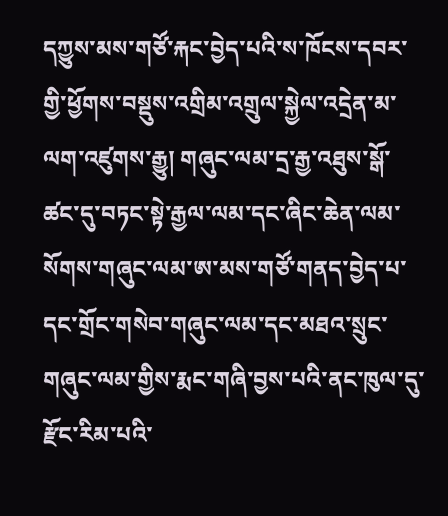དཀྱུས་མས་གཙོ་རྐང་བྱེད་པའི་ས་ཁོངས་དབར་གྱི་ཕྱོགས་བསྡུས་འགྲིམ་འགྲུལ་སྐྱེལ་འདྲེན་མ་ལག་འཛུགས་རྒྱུ། གཞུང་ལམ་དྲ་རྒྱ་འཐུས་སྒོ་ཚང་དུ་བཏང་སྟེ་རྒྱལ་ལམ་དང་ཞིང་ཆེན་ལམ་སོགས་གཞུང་ལམ་ཨ་མས་གཙོ་གནད་བྱེད་པ་དང་གྲོང་གསེབ་གཞུང་ལམ་དང་མཐའ་སྲུང་གཞུང་ལམ་གྱིས་རྨང་གཞི་བྱས་པའི་ནང་ཁུལ་དུ་རྫོང་རིམ་པའི་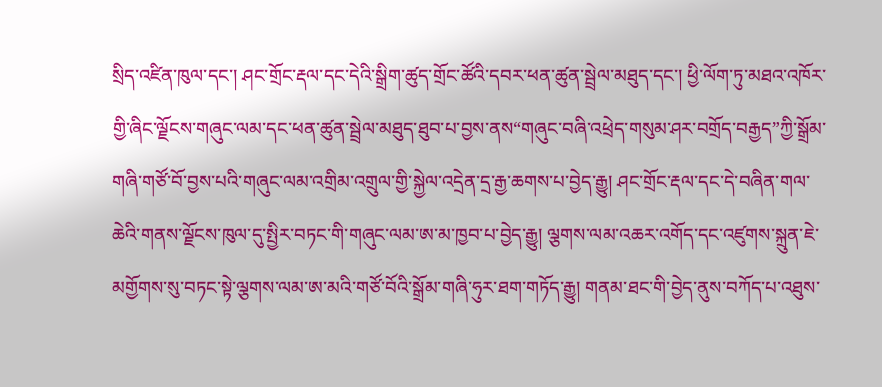སྲིད་འཛིན་ཁུལ་དང་། ཤང་གྲོང་རྡལ་དང་དེའི་སྒྲིག་ཚུད་གྲོང་ཚོའི་དབར་ཕན་ཚུན་སྦྲེལ་མཐུད་དང་། ཕྱི་ལོག་ཏུ་མཐའ་འཁོར་གྱི་ཞིང་ལྗོངས་གཞུང་ལམ་དང་ཕན་ཚུན་སྦྲེལ་མཐུད་ཐུབ་པ་བྱས་ནས“གཞུང་བཞི་འཕྲེད་གསུམ་ཤར་བགྲོད་བརྒྱད”ཀྱི་སྒྲོམ་གཞི་གཙོ་བོ་བྱས་པའི་གཞུང་ལམ་འགྲིམ་འགྲུལ་གྱི་སྐྱེལ་འདྲེན་དྲ་རྒྱ་ཆགས་པ་བྱེད་རྒྱུ། ཤང་གྲོང་རྡལ་དང་དེ་བཞིན་གལ་ཆེའི་གནས་ལྗོངས་ཁུལ་དུ་སྤྱིར་བཏང་གི་གཞུང་ལམ་ཨ་མ་ཁྱབ་པ་བྱེད་རྒྱུ། ལྕགས་ལམ་འཆར་འགོད་དང་འཛུགས་སྐྲུན་ཇེ་མགྱོགས་སུ་བཏང་སྟེ་ལྕགས་ལམ་ཨ་མའི་གཙོ་བོའི་སྒྲོམ་གཞི་ཧུར་ཐག་གཏོད་རྒྱུ། གནམ་ཐང་གི་བྱེད་ནུས་བཀོད་པ་འཐུས་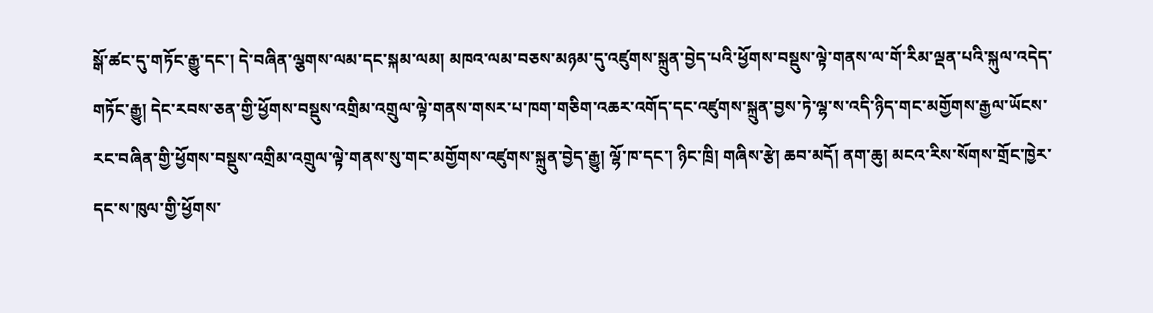སྒོ་ཚང་དུ་གཏོང་རྒྱུ་དང་། དེ་བཞིན་ལྕགས་ལམ་དང་སྐམ་ལམ། མཁའ་ལམ་བཅས་མཉམ་དུ་འཛུགས་སྐྲུན་བྱེད་པའི་ཕྱོགས་བསྡུས་ལྟེ་གནས་ལ་གོ་རིམ་ལྡན་པའི་སྐུལ་འདེད་གཏོང་རྒྱུ། དེང་རབས་ཅན་གྱི་ཕྱོགས་བསྡུས་འགྲིམ་འགྲུལ་ལྟེ་གནས་གསར་པ་ཁག་གཅིག་འཆར་འགོད་དང་འཛུགས་སྐྲུན་བྱས་ཏེ་ལྷ་ས་འདི་ཉིད་གང་མགྱོགས་རྒྱལ་ཡོངས་རང་བཞིན་གྱི་ཕྱོགས་བསྡུས་འགྲིམ་འགྲུལ་ལྟེ་གནས་སུ་གང་མགྱོགས་འཛུགས་སྐྲུན་བྱེད་རྒྱུ། ལྷོ་ཁ་དང་། ཉིང་ཁྲི། གཞིས་རྩེ། ཆབ་མདོ། ནག་ཆུ། མངའ་རིས་སོགས་གྲོང་ཁྱེར་དང་ས་ཁུལ་གྱི་ཕྱོགས་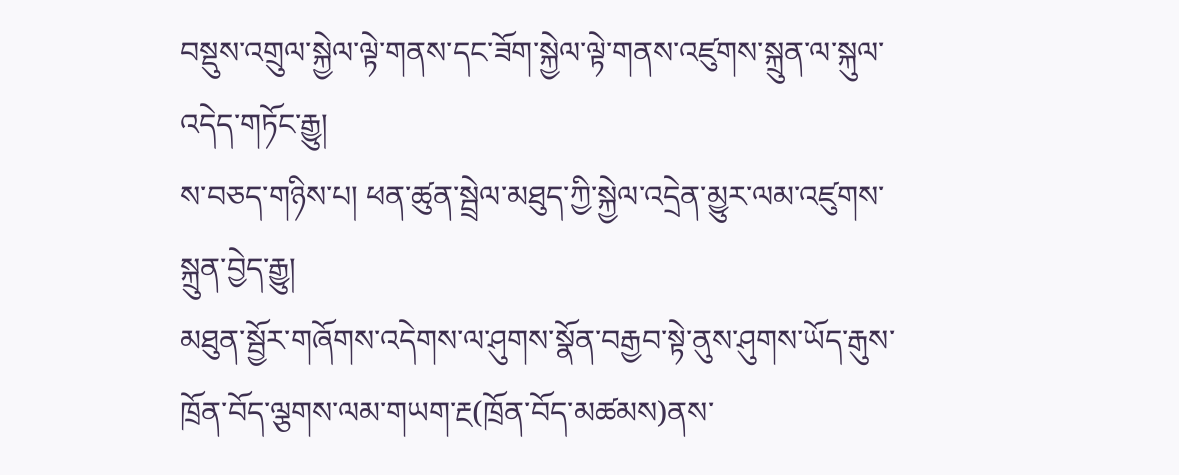བསྡུས་འགྲུལ་སྐྱེལ་ལྟེ་གནས་དང་ཟོག་སྐྱེལ་ལྟེ་གནས་འཛུགས་སྐྲུན་ལ་སྐུལ་འདེད་གཏོང་རྒྱུ།
ས་བཅད་གཉིས་པ། ཕན་ཚུན་སྦྲེལ་མཐུད་ཀྱི་སྐྱེལ་འདྲེན་མྱུར་ལམ་འཛུགས་སྐྲུན་བྱེད་རྒྱུ།
མཐུན་སྦྱོར་གཞོགས་འདེགས་ལ་ཤུགས་སྣོན་བརྒྱབ་སྟེ་ནུས་ཤུགས་ཡོད་རྒུས་ཁྲོན་བོད་ལྕགས་ལམ་གཡག་རྔ(ཁྲོན་བོད་མཚམས)ནས་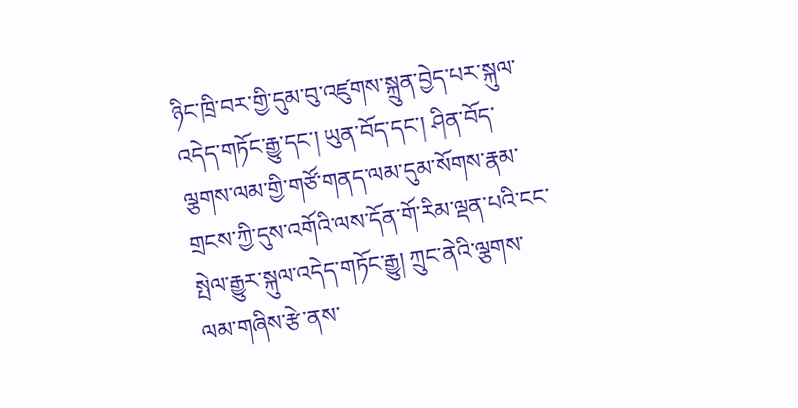ཉིང་ཁྲི་བར་གྱི་དུམ་བུ་འཛུགས་སྐྲུན་བྱེད་པར་སྐུལ་འདེད་གཏོང་རྒྱུ་དང་། ཡུན་བོད་དང་། ཤིན་བོད་ལྕགས་ལམ་གྱི་གཙོ་གནད་ལམ་དུམ་སོགས་རྣམ་གྲངས་ཀྱི་དུས་འགོའི་ལས་དོན་གོ་རིམ་ལྡན་པའི་ངང་སྤེལ་རྒྱུར་སྐུལ་འདེད་གཏོང་རྒྱུ། ཀྲུང་ནེའི་ལྕགས་ལམ་གཞིས་རྩེ་ནས་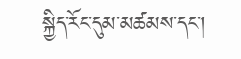སྐྱིད་རོང་དུམ་མཚམས་དང་།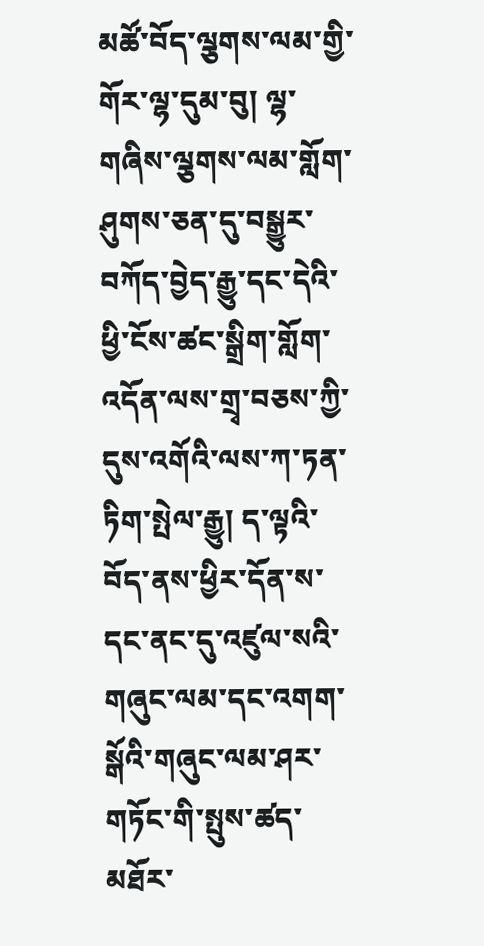མཚོ་བོད་ལྕགས་ལམ་གྱི་གོར་ལྷ་དུམ་བུ། ལྷ་གཞིས་ལྕགས་ལམ་གློག་ཤུགས་ཅན་དུ་བསྒྱུར་བཀོད་བྱེད་རྒྱུ་དང་དེའི་ཕྱི་ངོས་ཚང་སྒྲིག་གློག་འདོན་ལས་གྲྭ་བཅས་ཀྱི་དུས་འགོའི་ལས་ཀ་ཏན་ཏིག་སྤེལ་རྒྱུ། ད་ལྟའི་བོད་ནས་ཕྱིར་དོན་ས་དང་ནང་དུ་འཛུལ་སའི་གཞུང་ལམ་དང་འགག་སྒོའི་གཞུང་ལམ་ཤར་གཏོང་གི་སྤུས་ཚད་མཐོར་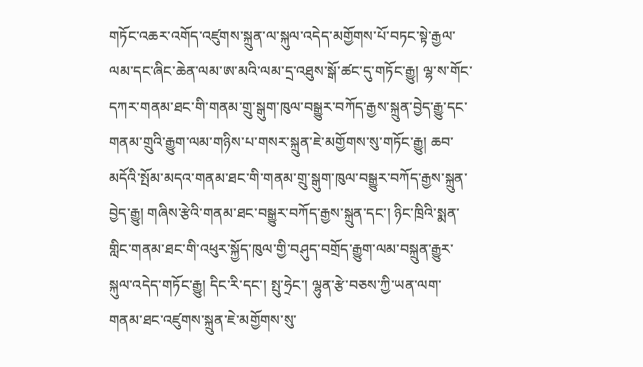གཏོང་འཆར་འགོད་འཛུགས་སྐྲུན་ལ་སྐུལ་འདེད་མགྱོགས་པོ་བཏང་སྟེ་རྒྱལ་ལམ་དང་ཞིང་ཆེན་ལམ་ཨ་མའི་ལམ་དྲ་འཐུས་སྒོ་ཚང་དུ་གཏོང་རྒྱུ། ལྷ་ས་གོང་དཀར་གནམ་ཐང་གི་གནམ་གྲུ་སྒུག་ཁུལ་བསྒྱུར་བཀོད་རྒྱས་སྐྲུན་བྱེད་རྒྱུ་དང་གནམ་གྲུའི་རྒྱུག་ལམ་གཉིས་པ་གསར་སྐྲུན་ཇེ་མགྱོགས་སུ་གཏོང་རྒྱུ། ཆབ་མདོའི་སྤོམ་མདའ་གནམ་ཐང་གི་གནམ་གྲུ་སྒུག་ཁུལ་བསྒྱུར་བཀོད་རྒྱས་སྐྲུན་བྱེད་རྒྱུ། གཞིས་རྩེའི་གནམ་ཐང་བསྒྱུར་བཀོད་རྒྱས་སྐྲུན་དང་། ཉིང་ཁྲིའི་སྨན་གླིང་གནམ་ཐང་གི་འཕུར་སྐྱོད་ཁུལ་གྱི་བཤུད་བགྲོད་རྒྱུག་ལམ་བསྐྲུན་རྒྱུར་སྐུལ་འདེད་གཏོང་རྒྱུ། དིང་རི་དང་། སྤུ་ཧྲེང་། ལྷུན་རྩེ་བཅས་ཀྱི་ཡན་ལག་གནམ་ཐང་འཛུགས་སྐྲུན་ཇེ་མགྱོགས་སུ་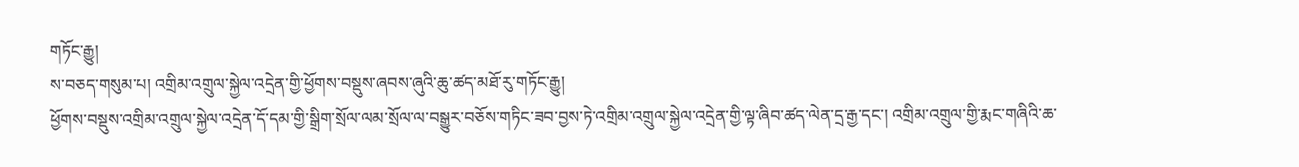གཏོང་རྒྱུ།
ས་བཅད་གསུམ་པ། འགྲིམ་འགྲུལ་སྐྱེལ་འདྲེན་གྱི་ཕྱོགས་བསྡུས་ཞབས་ཞུའི་ཆུ་ཚད་མཐོ་རུ་གཏོང་རྒྱུ།
ཕྱོགས་བསྡུས་འགྲིམ་འགྲུལ་སྐྱེལ་འདྲེན་དོ་དམ་གྱི་སྒྲིག་སྲོལ་ལམ་སྲོལ་ལ་བསྒྱུར་བཅོས་གཏིང་ཟབ་བྱས་ཏེ་འགྲིམ་འགྲུལ་སྐྱེལ་འདྲེན་གྱི་ལྟ་ཞིབ་ཚད་ལེན་དྲ་རྒྱ་དང་། འགྲིམ་འགྲུལ་གྱི་རྨང་གཞིའི་ཆ་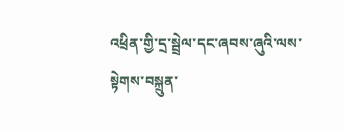འཕྲིན་གྱི་དྲ་སྦྲེལ་དང་ཞབས་ཞུའི་ལས་སྟེགས་བསྐྲུན་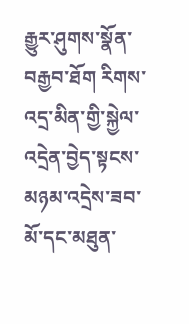རྒྱུར་ཤུགས་སྣོན་བརྒྱབ་ཐོག རིགས་འདྲ་མིན་གྱི་སྐྱེལ་འདྲེན་བྱེད་སྟངས་མཉམ་འདྲེས་ཟབ་མོ་དང་མཐུན་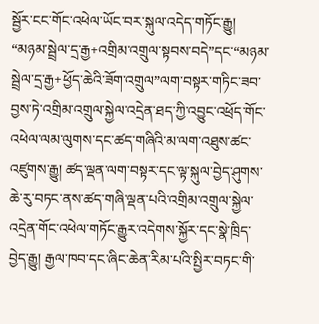སྦྱོར་ངང་གོང་འཕེལ་ཡོང་བར་སྐུལ་འདེད་གཏོང་རྒྱུ། “མཉམ་སྦྲེལ་དྲ་རྒྱ+འགྲིམ་འགྲུལ་སྟབས་བདེ”དང་“མཉམ་སྦྲེལ་དྲ་རྒྱ+ཕྱོད་ཆེའི་ཟོག་འགྲུལ”ལག་བསྟར་གཏིང་ཟབ་བྱས་ཏེ་འགྲིམ་འགྲུལ་སྐྱེལ་འདྲེན་ཐད་ཀྱི་འབྱུང་འཕྲོད་གོང་འཕེལ་ལམ་ལུགས་དང་ཚད་གཞིའི་མ་ལག་འཐུས་ཚང་འཛུགས་རྒྱུ། ཚད་ལྡན་ལག་བསྟར་དང་ལྟ་སྐུལ་བྱེད་ཤུགས་ཆེ་རུ་བཏང་ནས་ཚད་གཞི་ལྡན་པའི་འགྲིམ་འགྲུལ་སྐྱེལ་འདྲེན་གོང་འཕེལ་གཏོང་རྒྱུར་འདེགས་སྐྱོར་དང་སྣེ་ཁྲིད་བྱེད་རྒྱུ། རྒྱལ་ཁབ་དང་ཞིང་ཆེན་རིམ་པའི་སྤྱིར་བཏང་གི་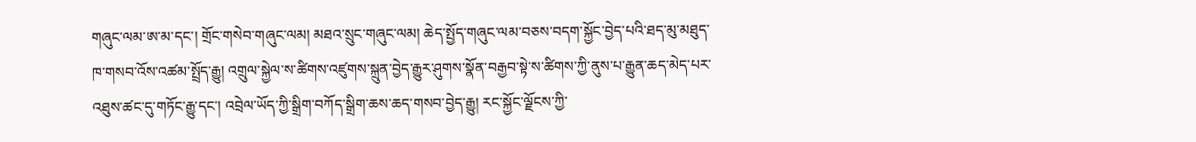གཞུང་ལམ་ཨ་མ་དང་། གྲོང་གསེབ་གཞུང་ལམ། མཐའ་སྲུང་གཞུང་ལམ། ཆེད་སྤྱོད་གཞུང་ལམ་བཅས་བདག་སྐྱོང་བྱེད་པའི་ཐད་མུ་མཐུད་ཁ་གསབ་འོས་འཚམ་སྤྲོད་རྒྱུ། འགྲུལ་སྐྱེལ་ས་ཚིགས་འཛུགས་སྐྲུན་བྱེད་རྒྱུར་ཤུགས་སྣོན་བརྒྱབ་སྟེ་ས་ཚིགས་ཀྱི་ནུས་པ་རྒྱུན་ཆད་མེད་པར་འཐུས་ཚང་དུ་གཏོང་རྒྱུ་དང་། འབྲེལ་ཡོད་ཀྱི་སྒྲིག་བཀོད་སྒྲིག་ཆས་ཆད་གསབ་བྱེད་རྒྱུ། རང་སྐྱོང་ལྗོངས་ཀྱི་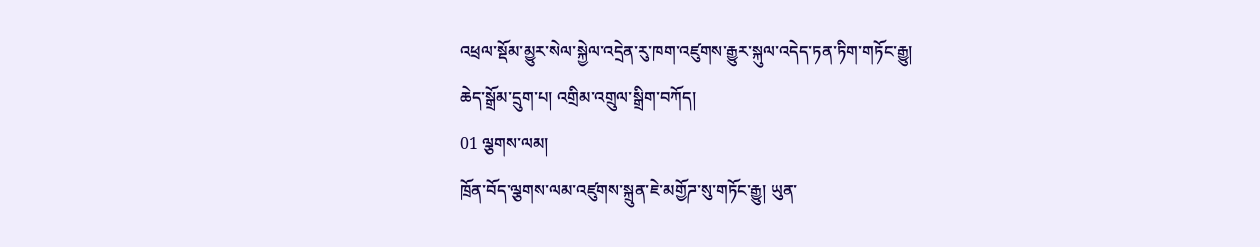འཕྲལ་སྡོམ་མྱུར་སེལ་སྐྱེལ་འདྲེན་རུ་ཁག་འཛུགས་རྒྱུར་སྐུལ་འདེད་ཏན་ཏིག་གཏོང་རྒྱུ།
ཆེད་སྒྲོམ་དྲུག་པ། འགྲིམ་འགྲུལ་སྒྲིག་བཀོད།
01 ལྕགས་ལམ།
ཁྲོན་བོད་ལྕགས་ལམ་འཛུགས་སྐྲུན་ཇེ་མགྱོཌ་སུ་གཏོང་རྒྱུ། ཡུན་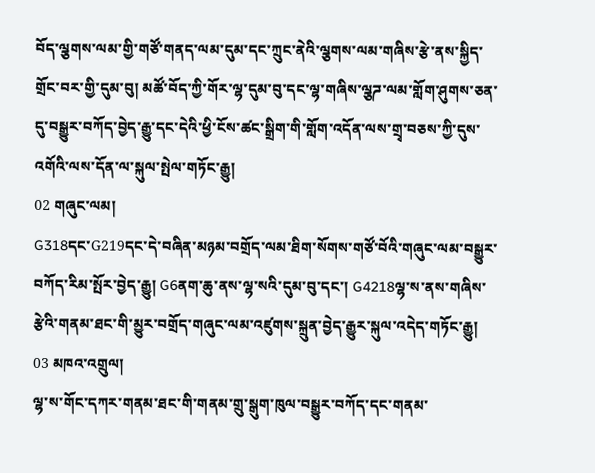བོད་ལྕགས་ལམ་གྱི་གཙོ་གནད་ལམ་དུམ་དང་ཀྲུང་ནེའི་ལྕགས་ལམ་གཞིས་རྩེ་ནས་སྐྱིད་གྲོང་བར་གྱི་དུམ་བུ། མཚོ་བོད་ཀྱི་གོར་ལྷ་དུམ་བུ་དང་ལྷ་གཞིས་ལྕཌ་ལམ་གློག་ཤུགས་ཅན་དུ་བསྒྱུར་བཀོད་བྱེད་རྒྱུ་དང་དེའི་ཕྱི་ངོས་ཚང་སྒྲིག་གི་གློག་འདོན་ལས་གྲྭ་བཅས་ཀྱི་དུས་འགོའི་ལས་དོན་ལ་སྐུལ་སྤེལ་གཏོང་རྒྱུ།
02 གཞུང་ལམ།
G318དང་G219དང་དེ་བཞིན་མཉམ་བགྲོད་ལམ་ཐིག་སོགས་གཙོ་བོའི་གཞུང་ལམ་བསྒྱུར་བཀོད་རིམ་སྤོར་བྱེད་རྒྱུ། G6ནག་ཆུ་ནས་ལྷ་སའི་དུམ་བུ་དང་། G4218ལྷ་ས་ནས་གཞིས་རྩེའི་གནམ་ཐང་གི་མྱུར་བགྲོད་གཞུང་ལམ་འཛུགས་སྐྲུན་བྱེད་རྒྱུར་སྐུལ་འདེད་གཏོང་རྒྱུ།
03 མཁའ་འགྲུལ།
ལྷ་ས་གོང་དཀར་གནམ་ཐང་གི་གནམ་གྲུ་སྒུག་ཁུལ་བསྒྱུར་བཀོད་དང་གནམ་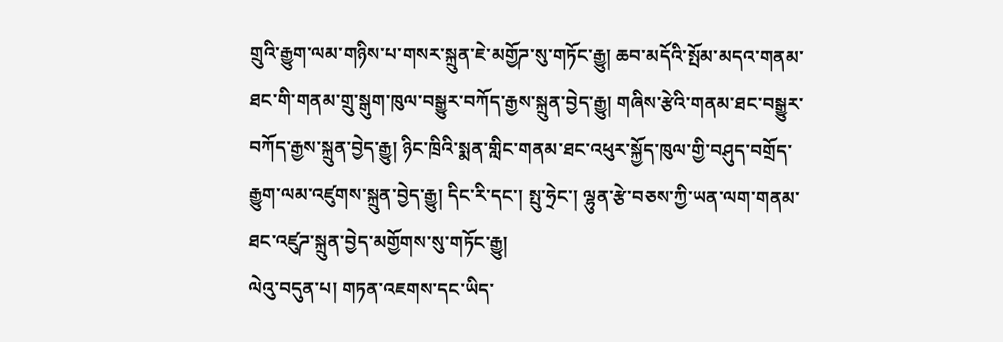གྲུའི་རྒྱུག་ལམ་གཉིས་པ་གསར་སྐྲུན་ཇེ་མགྱོཌ་སུ་གཏོང་རྒྱུ། ཆབ་མདོའི་སྤོམ་མདའ་གནམ་ཐང་གི་གནམ་གྲུ་སྒུག་ཁུལ་བསྒྱུར་བཀོད་རྒྱས་སྐྲུན་བྱེད་རྒྱུ། གཞིས་རྩེའི་གནམ་ཐང་བསྒྱུར་བཀོད་རྒྱས་སྐྲུན་བྱེད་རྒྱུ། ཉིང་ཁྲིའི་སྨན་གླིང་གནམ་ཐང་འཕུར་སྐྱོད་ཁུལ་གྱི་བཤུད་བགྲོད་རྒྱུག་ལམ་འཛུགས་སྐྲུན་བྱེད་རྒྱུ། དིང་རི་དང་། སྤུ་ཧྲེང་། ལྷུན་རྩེ་བཅས་ཀྱི་ཡན་ལག་གནམ་ཐང་འཛུཌ་སྐྲུན་བྱེད་མགྱོགས་སུ་གཏོང་རྒྱུ།
ལེའུ་བདུན་པ། གཏན་འཇགས་དང་ཡིད་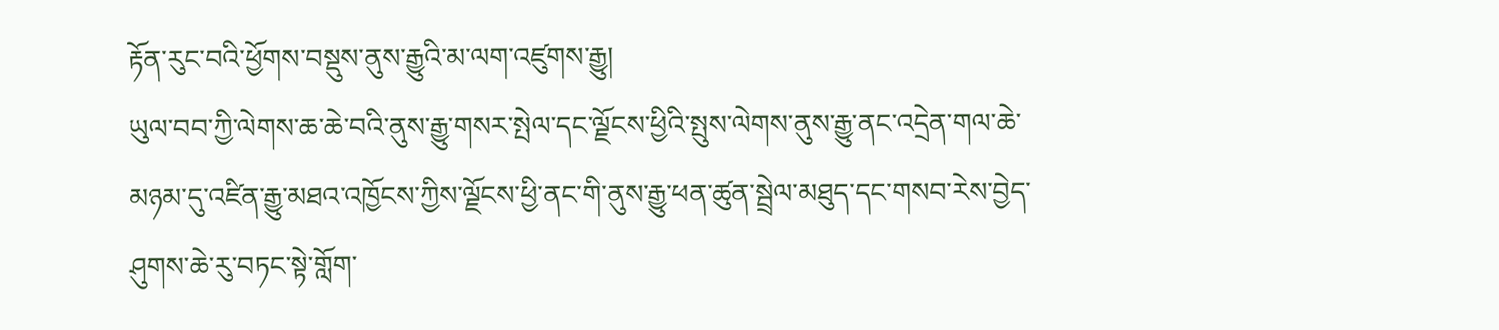རྟོན་རུང་བའི་ཕྱོགས་བསྡུས་ནུས་རྒྱུའི་མ་ལག་འཛུགས་རྒྱུ།
ཡུལ་བབ་ཀྱི་ལེགས་ཆ་ཆེ་བའི་ནུས་རྒྱུ་གསར་སྤེལ་དང་ལྗོངས་ཕྱིའི་སྤུས་ལེགས་ནུས་རྒྱུ་ནང་འདྲེན་གལ་ཆེ་མཉམ་དུ་འཛིན་རྒྱུ་མཐའ་འཁྱོངས་ཀྱིས་ལྗོངས་ཕྱི་ནང་གི་ནུས་རྒྱུ་ཕན་ཚུན་སྦྲེལ་མཐུད་དང་གསབ་རེས་བྱེད་ཤུགས་ཆེ་རུ་བཏང་སྟེ་གློག་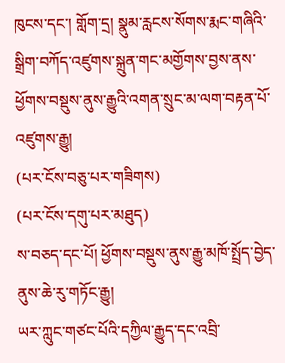ཁུངས་དང་། གློག་དྲ། སྣུམ་རླངས་སོགས་རྨང་གཞིའི་སྒྲིག་བཀོད་འཛུགས་སྐྲུན་གང་མགྱོགས་བྱས་ནས་ཕྱོགས་བསྡུས་ནུས་རྒྱུའི་འགན་སྲུང་མ་ལག་བརྟན་པོ་འཛུགས་རྒྱུ།
(པར་ངོས་བཅུ་པར་གཟིགས)
(པར་ངོས་དགུ་པར་མཐུད)
ས་བཅད་དང་པོ། ཕྱོགས་བསྡུས་ནུས་རྒྱུ་མཁོ་སྤྲོད་བྱེད་ནུས་ཆེ་རུ་གཏོང་རྒྱུ།
ཡར་ཀླུང་གཙང་པོའི་དཀྱིལ་རྒྱུད་དང་འབྲི་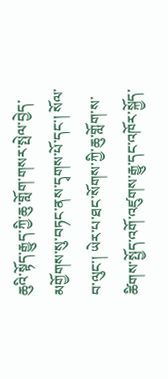ཆུའི་སྟོད་རྒྱུད་ཀྱི་ཆུ་གློག་གསར་སྤེལ་བྱེད་མགྱོགས་སུ་བཏང་ནས་དྭགས་པོ་དང་། སོལ་བ་ལུང་། ཡེར་པ་ཐང་སོགས་ཀྱི་ཆུ་གློག་ས་ཚིགས་སྤྱོད་འགོ་འཛུགས་རྒྱུ་དང་འཁོར་སྐྱོད་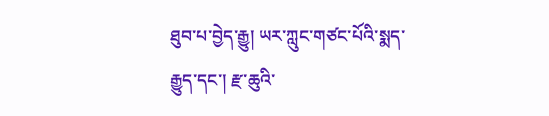ཐུབ་པ་བྱེད་རྒྱུ། ཡར་ཀླུང་གཙང་པོའི་སྨད་རྒྱུད་དང་། རྫ་ཆུའི་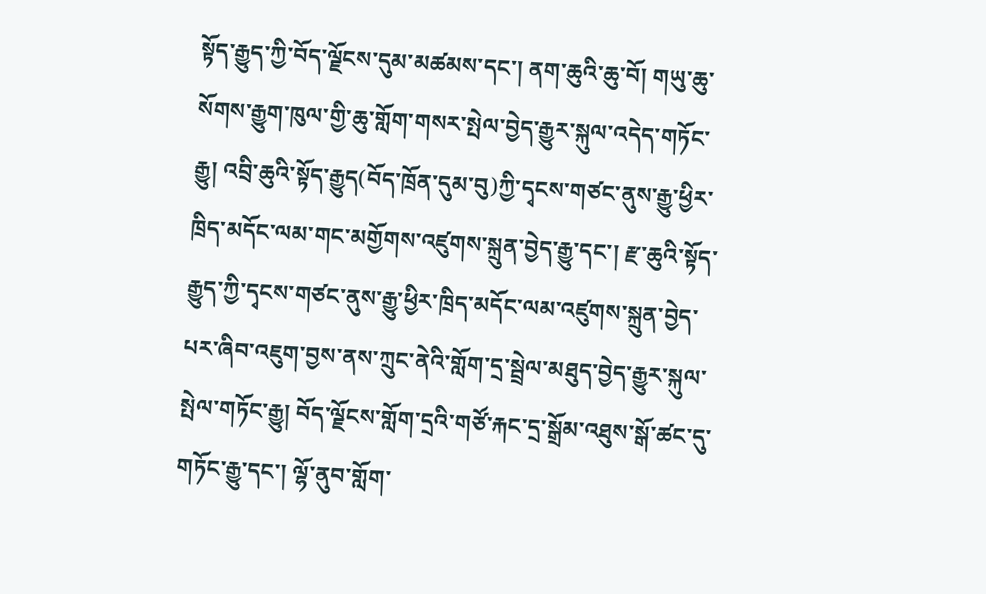སྟོད་རྒྱུད་ཀྱི་བོད་ལྗོངས་དུམ་མཚམས་དང་། ནག་ཆུའི་ཆུ་བོ། གཡུ་ཆུ་སོགས་རྒྱུག་ཁུལ་གྱི་ཆུ་གློག་གསར་སྤེལ་བྱེད་རྒྱུར་སྐུལ་འདེད་གཏོང་རྒྱུ། འབྲི་ཆུའི་སྟོད་རྒྱུད(བོད་ཁྲོན་དུམ་བུ)ཀྱི་དྭངས་གཙང་ནུས་རྒྱུ་ཕྱིར་ཁྲིད་མདོང་ལམ་གང་མགྱོགས་འཛུགས་སྐྲུན་བྱེད་རྒྱུ་དང་། རྫ་ཆུའི་སྟོད་རྒྱུད་ཀྱི་དྭངས་གཙང་ནུས་རྒྱུ་ཕྱིར་ཁྲིད་མདོང་ལམ་འཛུགས་སྐྲུན་བྱེད་པར་ཞིབ་འཇུག་བྱས་ནས་ཀྲུང་ནེའི་གློག་དྲ་སྦྲེལ་མཐུད་བྱེད་རྒྱུར་སྐུལ་སྤེལ་གཏོང་རྒྱུ། བོད་ལྗོངས་གློག་དྲའི་གཙོ་རྐང་དྲ་སྒྲོམ་འཐུས་སྒོ་ཚང་དུ་གཏོང་རྒྱུ་དང་། ལྷོ་ནུབ་གློག་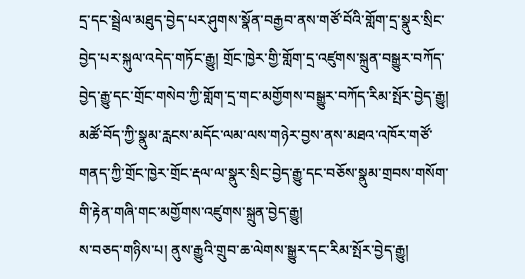དྲ་དང་སྦྲེལ་མཐུད་བྱེད་པར་ཤུགས་སྣོན་བརྒྱབ་ནས་གཙོ་བོའི་གློག་དྲ་སྣུར་སྲིང་བྱེད་པར་སྐུལ་འདེད་གཏོང་རྒྱུ། གྲོང་ཁྱེར་གྱི་གློག་དྲ་འཛུགས་སྐྲུན་བསྒྱུར་བཀོད་བྱེད་རྒྱུ་དང་གྲོང་གསེབ་ཀྱི་གློག་དྲ་གང་མགྱོགས་བསྒྱུར་བཀོད་རིམ་སྤོར་བྱེད་རྒྱུ། མཚོ་བོད་ཀྱི་སྣུམ་རླངས་མདོང་ལམ་ལས་གཉེར་བྱས་ནས་མཐའ་འཁོར་གཙོ་གནད་ཀྱི་གྲོང་ཁྱེར་གྲོང་རྡལ་ལ་སྣུར་སྲིང་བྱེད་རྒྱུ་དང་བཅོས་སྣུམ་གྲབས་གསོག་གི་རྟེན་གཞི་གང་མགྱོགས་འཛུགས་སྐྲུན་བྱེད་རྒྱུ།
ས་བཅད་གཉིས་པ། ནུས་རྒྱུའི་གྲུབ་ཆ་ལེགས་སྒྱུར་དང་རིམ་སྤོར་བྱེད་རྒྱུ།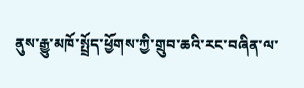ནུས་རྒྱུ་མཁོ་སྤྲོད་ཕྱོགས་ཀྱི་གྲུབ་ཆའི་རང་བཞིན་ལ་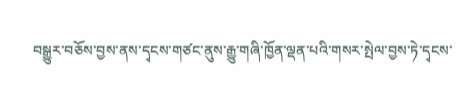བསྒྱུར་བཅོས་བྱས་ནས་དྭངས་གཙང་ནུས་རྒྱུ་གཞི་ཁྱོན་ལྡན་པའི་གསར་སྤེལ་བྱས་ཏེ་དྭངས་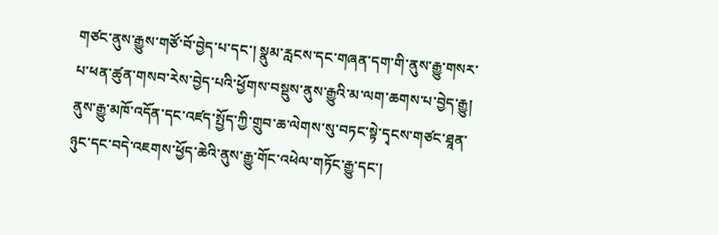གཙང་ནུས་རྒྱུས་གཙོ་བོ་བྱེད་པ་དང་། སྣུམ་རླངས་དང་གཞན་དག་གི་ནུས་རྒྱུ་གསར་པ་ཕན་ཚུན་གསབ་རེས་བྱེད་པའི་ཕྱོགས་བསྡུས་ནུས་རྒྱུའི་མ་ལག་ཆགས་པ་བྱེད་རྒྱུ། ནུས་རྒྱུ་མཁོ་འདོན་དང་འཛད་སྤྱོད་ཀྱི་གྲུབ་ཆ་ལེགས་སུ་བཏང་སྟེ་དྭངས་གཙང་ཐཱན་ཉུང་དང་བདེ་འཇགས་ཕྱོད་ཆེའི་ནུས་རྒྱུ་གོང་འཕེལ་གཏོང་རྒྱུ་དང་།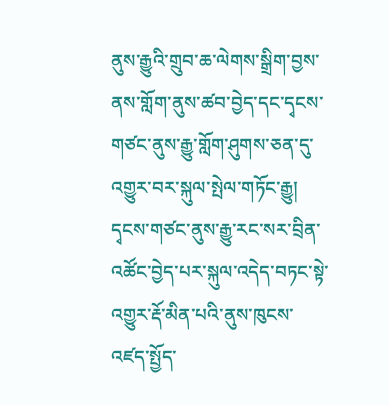ནུས་རྒྱུའི་གྲུབ་ཆ་ལེགས་སྒྲིག་བྱས་ནས་གློག་ནུས་ཚབ་བྱེད་དང་དྭངས་གཙང་ནུས་རྒྱུ་གློག་ཤུགས་ཅན་དུ་འགྱུར་བར་སྐུལ་སྤེལ་གཏོང་རྒྱུ། དྭངས་གཙང་ནུས་རྒྱུ་རང་སར་བྲིན་འཚོང་བྱེད་པར་སྐུལ་འདེད་བཏང་སྟེ་འགྱུར་རྡོ་མིན་པའི་ནུས་ཁུངས་འཛད་སྤྱོད་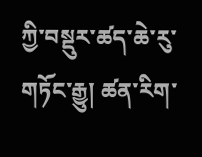ཀྱི་བསྡུར་ཚད་ཆེ་རུ་གཏོང་རྒྱུ། ཚན་རིག་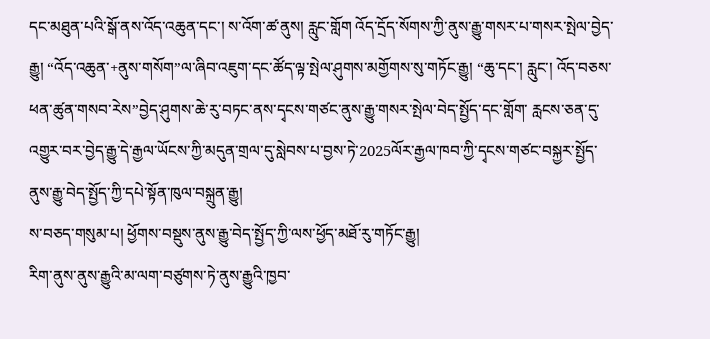དང་མཐུན་པའི་སྒོ་ནས་འོད་འཆུན་དང་། ས་འོག་ཚ་ནུས། རླུང་གློག འོད་དྲོད་སོགས་ཀྱི་ནུས་རྒྱུ་གསར་པ་གསར་སྤེལ་བྱེད་རྒྱུ། “འོད་འཆུན་+ནུས་གསོག”ལ་ཞིབ་འཇུག་དང་ཚོད་ལྟ་སྤེལ་ཤུགས་མགྱོགས་སུ་གཏོང་རྒྱུ། “ཆུ་དང་། རླུང་། འོད་བཅས་ཕན་ཚུན་གསབ་རེས”བྱེད་ཤུགས་ཆེ་རུ་བཏང་ནས་དྭངས་གཙང་ནུས་རྒྱུ་གསར་སྤེལ་བེད་སྤྱོད་དང་གློག་ རླངས་ཅན་དུ་འགྱུར་བར་བྱེད་རྒྱུ་དེ་རྒྱལ་ཡོངས་ཀྱི་མདུན་གྲལ་དུ་སླེབས་པ་བྱས་ཏེ་2025ལོར་རྒྱལ་ཁབ་ཀྱི་དྭངས་གཙང་བསྐྱར་སྤྱོད་ནུས་རྒྱུ་བེད་སྤྱོད་ཀྱི་དཔེ་སྟོན་ཁུལ་བསྐྲུན་རྒྱུ།
ས་བཅད་གསུམ་པ། ཕྱོགས་བསྡུས་ནུས་རྒྱུ་བེད་སྤྱོད་ཀྱི་ལས་ཕྱོད་མཐོ་རུ་གཏོང་རྒྱུ།
རིག་ནུས་ནུས་རྒྱུའི་མ་ལག་བཙུགས་ཏེ་ནུས་རྒྱུའི་ཁྱབ་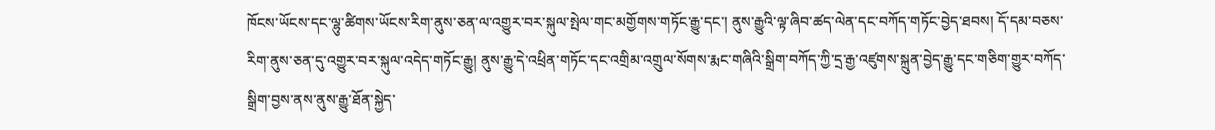ཁོངས་ཡོངས་དང་ལྷུ་ཚིགས་ཡོངས་རིག་ནུས་ཅན་ལ་འགྱུར་བར་སྐུལ་སྤེལ་གང་མགྱོགས་གཏོང་རྒྱུ་དང་། ནུས་རྒྱུའི་ལྟ་ཞིབ་ཚད་ལེན་དང་བཀོད་གཏོང་བྱེད་ཐབས། དོ་དམ་བཅས་རིག་ནུས་ཅན་དུ་འགྱུར་བར་སྐུལ་འདེད་གཏོང་རྒྱུ། ནུས་རྒྱུ་དེ་འཕྲིན་གཏོང་དང་འགྲིམ་འགྲུལ་སོགས་རྨང་གཞིའི་སྒྲིག་བཀོད་ཀྱི་དྲ་རྒྱ་འཛུགས་སྐྲུན་བྱེད་རྒྱུ་དང་གཅིག་གྱུར་བཀོད་སྒྲིག་བྱས་ནས་ནུས་རྒྱུ་ཐོན་སྐྱེད་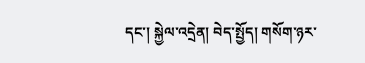དང་། སྐྱེལ་འདྲེན། བེད་སྤྱོད། གསོག་ཉར་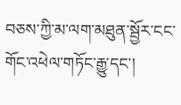བཅས་ཀྱི་མ་ལག་མཐུན་སྦྱོར་ངང་གོང་འཕེལ་གཏོང་རྒྱུ་དང་།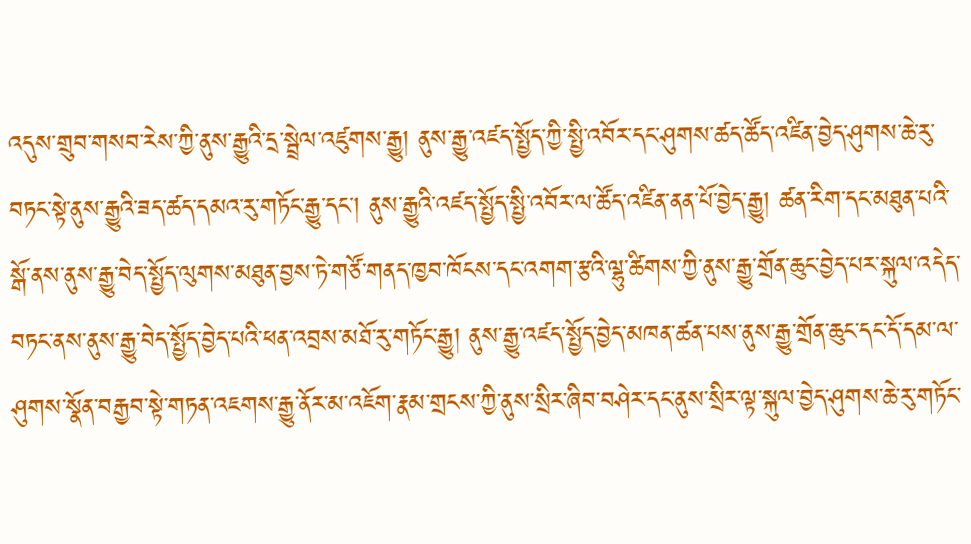འདུས་གྲུབ་གསབ་རེས་ཀྱི་ནུས་རྒྱུའི་དྲ་སྦྲེལ་འཛུགས་རྒྱུ། ནུས་རྒྱུ་འཛད་སྤྱོད་ཀྱི་སྤྱི་འབོར་དང་ཤུགས་ཚད་ཚོད་འཛིན་བྱེད་ཤུགས་ཆེ་རུ་བཏང་སྟེ་ནུས་རྒྱུའི་ཟད་ཚད་དམའ་རུ་གཏོང་རྒྱུ་དང་། ནུས་རྒྱུའི་འཛད་སྤྱོད་སྤྱི་འབོར་ལ་ཚོད་འཛིན་ནན་པོ་བྱེད་རྒྱུ། ཚན་རིག་དང་མཐུན་པའི་སྒོ་ནས་ནུས་རྒྱུ་བེད་སྤྱོད་ལུགས་མཐུན་བྱས་ཏེ་གཙོ་གནད་ཁྱབ་ཁོངས་དང་འགག་རྩའི་ལྷུ་ཚིགས་ཀྱི་ནུས་རྒྱུ་གྲོན་ཆུང་བྱེད་པར་སྐུལ་འདེད་བཏང་ནས་ནུས་རྒྱུ་བེད་སྤྱོད་བྱེད་པའི་ཕན་འབྲས་མཐོ་རུ་གཏོང་རྒྱུ། ནུས་རྒྱུ་འཛད་སྤྱོད་བྱེད་མཁན་ཚན་པས་ནུས་རྒྱུ་གྲོན་ཆུང་དང་དོ་དམ་ལ་ཤུགས་སྣོན་བརྒྱབ་སྟེ་གཏན་འཇགས་རྒྱུ་ནོར་མ་འཇོག་རྣམ་གྲངས་ཀྱི་ནུས་སྲིར་ཞིབ་བཤེར་དང་ནུས་སྲིར་ལྟ་སྐུལ་བྱེད་ཤུགས་ཆེ་རུ་གཏོང་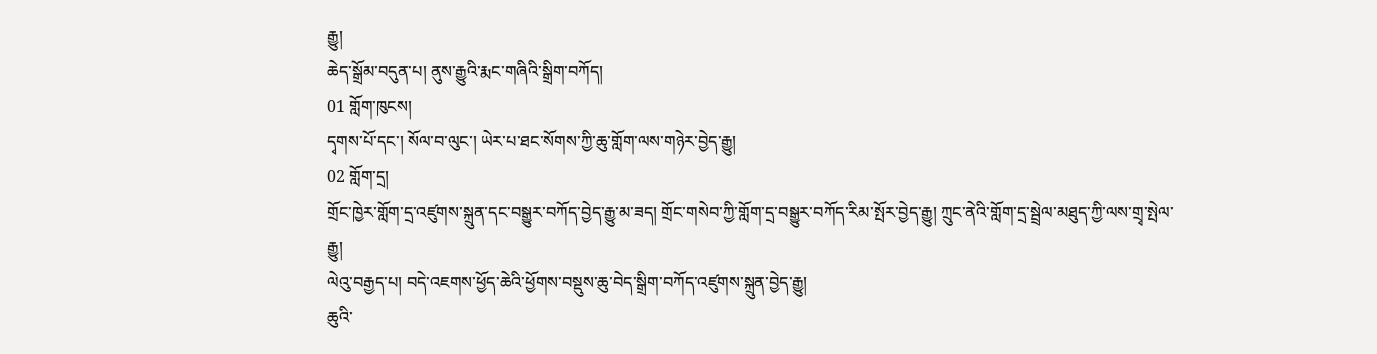རྒྱུ།
ཆེད་སྒྲོམ་བདུན་པ། ནུས་རྒྱུའི་རྨང་གཞིའི་སྒྲིག་བཀོད།
01 གློག་ཁུངས།
དྭགས་པོ་དང་། སོལ་བ་ལུང་། ཡེར་པ་ཐང་སོགས་ཀྱི་ཆུ་གློག་ལས་གཉེར་བྱེད་རྒྱུ།
02 གློག་དྲ།
གྲོང་ཁྱེར་གློག་དྲ་འཛུགས་སྐྲུན་དང་བསྒྱུར་བཀོད་བྱེད་རྒྱུ་མ་ཟད། གྲོང་གསེབ་ཀྱི་གློག་དྲ་བསྒྱུར་བཀོད་རིམ་སྤོར་བྱེད་རྒྱུ། ཀྲུང་ནེའི་གློག་དྲ་སྦྲེལ་མཐུད་ཀྱི་ལས་གྲྭ་སྤེལ་རྒྱུ།
ལེའུ་བརྒྱད་པ། བདེ་འཇགས་ཕྱོད་ཆེའི་ཕྱོགས་བསྡུས་ཆུ་བེད་སྒྲིག་བཀོད་འཛུགས་སྐྲུན་བྱེད་རྒྱུ།
ཆུའི་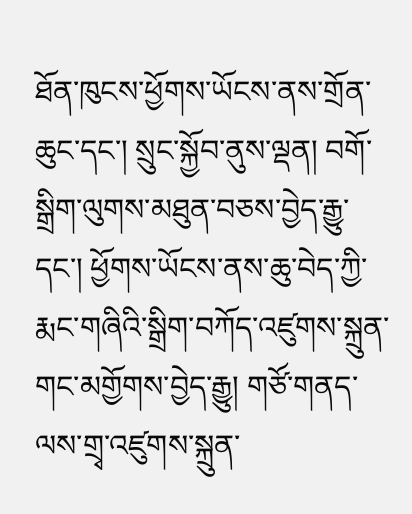ཐོན་ཁུངས་ཕྱོགས་ཡོངས་ནས་གྲོན་ཆུང་དང་། སྲུང་སྐྱོབ་ནུས་ལྡན། བགོ་སྒྲིག་ལུགས་མཐུན་བཅས་བྱེད་རྒྱུ་དང་། ཕྱོགས་ཡོངས་ནས་ཆུ་བེད་ཀྱི་རྨང་གཞིའི་སྒྲིག་བཀོད་འཛུགས་སྐྲུན་གང་མགྱོགས་བྱེད་རྒྱུ། གཙོ་གནད་ལས་གྲྭ་འཛུགས་སྐྲུན་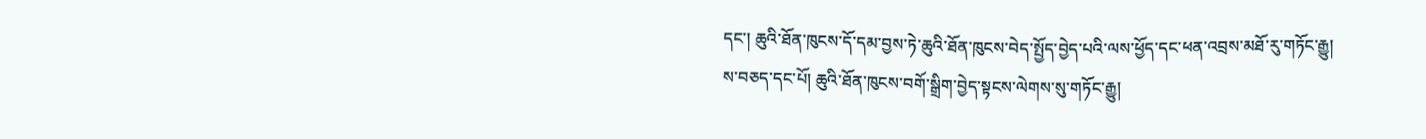དང་། ཆུའི་ཐོན་ཁུངས་དོ་དམ་བྱས་ཏེ་ཆུའི་ཐོན་ཁུངས་བེད་སྤྱོད་བྱེད་པའི་ལས་ཕྱོད་དང་ཕན་འབྲས་མཐོ་རུ་གཏོང་རྒྱུ།
ས་བཅད་དང་པོ། ཆུའི་ཐོན་ཁུངས་བགོ་སྒྲིག་བྱེད་སྟངས་ལེགས་སུ་གཏོང་རྒྱུ།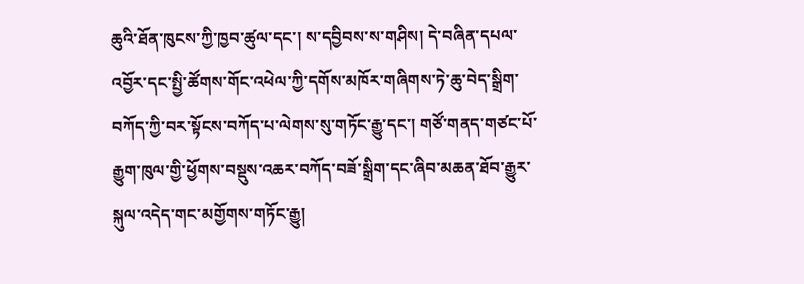ཆུའི་ཐོན་ཁུངས་ཀྱི་ཁྱབ་ཚུལ་དང་། ས་དབྱིབས་ས་གཤིས། དེ་བཞིན་དཔལ་འབྱོར་དང་སྤྱི་ཚོགས་གོང་འཕེལ་ཀྱི་དགོས་མཁོར་གཞིགས་ཏེ་ཆུ་བེད་སྒྲིག་བཀོད་ཀྱི་བར་སྟོངས་བཀོད་པ་ལེགས་སུ་གཏོང་རྒྱུ་དང་། གཙོ་གནད་གཙང་པོ་རྒྱུག་ཁུལ་གྱི་ཕྱོགས་བསྡུས་འཆར་བཀོད་བཟོ་སྒྲིག་དང་ཞིབ་མཆན་ཐོབ་རྒྱུར་སྐུལ་འདེད་གང་མགྱོགས་གཏོང་རྒྱུ།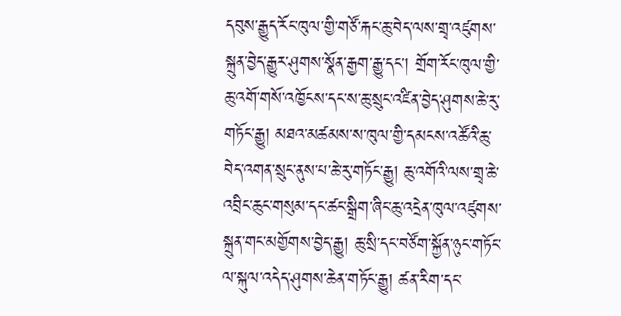དབུས་རྒྱུད་རོང་ཁུལ་གྱི་གཙོ་རྐང་ཆུ་བེད་ལས་གྲྭ་འཛུགས་སྐྲུན་བྱེད་རྒྱུར་ཤུགས་སྣོན་རྒྱག་རྒྱུ་དང་། གྲོག་རོང་ཁུལ་གྱི་ཆུ་འགོ་གསོ་འཁྱོངས་དང་ས་ཆུ་སྲུང་འཛིན་བྱེད་ཤུགས་ཆེ་རུ་གཏོང་རྒྱུ། མཐའ་མཚམས་ས་ཁུལ་གྱི་དམངས་འཚོའི་ཆུ་བེད་འགན་སྲུང་ནུས་པ་ཆེ་རུ་གཏོང་རྒྱུ། ཆུ་འགོའི་ལས་གྲྭ་ཆེ་འབྲིང་ཆུང་གསུམ་དང་ཚང་སྒྲིག་ཞིང་ཆུ་འདྲེན་ཁུལ་འཛུགས་སྐྲུན་གང་མགྱོགས་བྱེད་རྒྱུ། ཆུ་སྲི་དང་བཙོག་སྐྱོན་ཉུང་གཏོང་ལ་སྐུལ་འདེད་ཤུགས་ཆེན་གཏོང་རྒྱུ། ཚན་རིག་དང་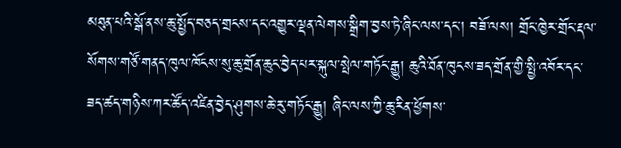མཐུན་པའི་སྒོ་ནས་ཆུ་སྤྱོད་བཅད་གྲངས་དང་འགྱུར་ལྡན་ལེགས་སྒྲིག་བྱས་ཏེ་ཞིང་ལས་དང་། བཟོ་ལས། གྲོང་ཁྱེར་གྲོང་རྡལ་སོགས་གཙོ་གནད་ཁུལ་ཁོངས་སུ་ཆུ་གྲོན་ཆུང་བྱེད་པར་སྐུལ་སྤེལ་གཏོང་རྒྱུ། ཆུའི་ཐོན་ཁུངས་ཟད་གྲོན་གྱི་སྤྱི་འབོར་དང་ཟད་ཚད་གཉིས་ཀར་ཚོད་འཛིན་བྱེད་ཤུགས་ཆེ་རུ་གཏོང་རྒྱུ། ཞིང་ལས་ཀྱི་ཆུ་རིན་ཕྱོགས་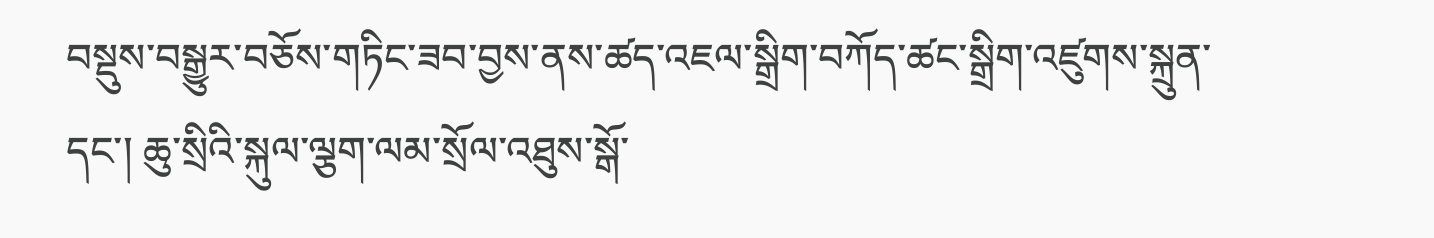བསྡུས་བསྒྱུར་བཅོས་གཏིང་ཟབ་བྱས་ནས་ཚད་འཇལ་སྒྲིག་བཀོད་ཚང་སྒྲིག་འཛུགས་སྐྲུན་དང་། ཆུ་སྲིའི་སྐུལ་ལྕག་ལམ་སྲོལ་འཐུས་སྒོ་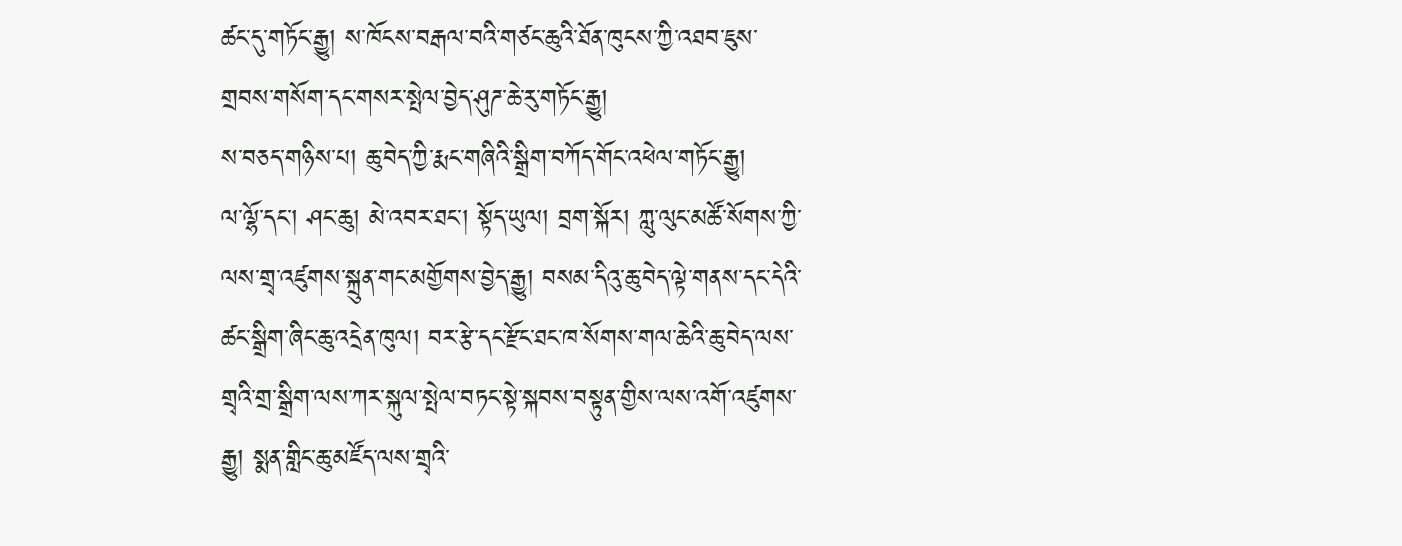ཚང་དུ་གཏོང་རྒྱུ། ས་ཁོངས་བརྒལ་བའི་གཙང་ཆུའི་ཐོན་ཁུངས་ཀྱི་འཐབ་ཇུས་གྲབས་གསོག་དང་གསར་སྤེལ་བྱེད་ཤུཌ་ཆེ་རུ་གཏོང་རྒྱུ།
ས་བཅད་གཉིས་པ། ཆུ་བེད་ཀྱི་རྨང་གཞིའི་སྒྲིག་བཀོད་གོང་འཕེལ་གཏོང་རྒྱུ།
ལ་ལྷོ་དང་། ཤང་ཆུ། མེ་འབར་ཐང་། སྟོད་ཡུལ། བྲག་སྐོར། ཀླུ་ལུང་མཚོ་སོགས་ཀྱི་ལས་གྲྭ་འཛུགས་སྐྲུན་གང་མགྱོགས་བྱེད་རྒྱུ། བསམ་དིའུ་ཆུ་བེད་ལྟེ་གནས་དང་དེའི་ཚང་སྒྲིག་ཞིང་ཆུ་འདྲེན་ཁུལ། བར་རྩེ་དང་རྫོང་ཐང་ཁ་སོགས་གལ་ཆེའི་ཆུ་བེད་ལས་གྲྭའི་གྲ་སྒྲིག་ལས་ཀར་སྐུལ་སྤེལ་བཏང་སྟེ་སྐབས་བསྟུན་གྱིས་ལས་འགོ་འཛུགས་རྒྱུ། སྨན་གླིང་ཆུ་མཛོད་ལས་གྲྭའི་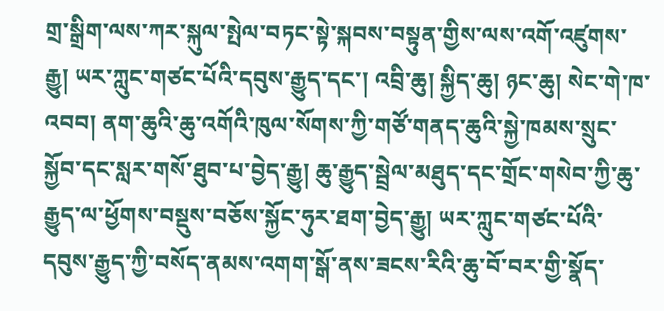གྲ་སྒྲིག་ལས་ཀར་སྐུལ་སྤེལ་བཏང་སྟེ་སྐབས་བསྟུན་གྱིས་ལས་འགོ་འཛུགས་རྒྱུ། ཡར་ཀླུང་གཙང་པོའི་དབུས་རྒྱུད་དང་། འབྲི་ཆུ། སྐྱིད་ཆུ། ཉང་ཆུ། སེང་གེ་ཁ་འབབ། ནག་ཆུའི་ཆུ་འགོའི་ཁུལ་སོགས་ཀྱི་གཙོ་གནད་ཆུའི་སྐྱེ་ཁམས་སྲུང་སྐྱོབ་དང་སླར་གསོ་ཐུབ་པ་བྱེད་རྒྱུ། ཆུ་རྒྱུད་སྦྲེལ་མཐུད་དང་གྲོང་གསེབ་ཀྱི་ཆུ་རྒྱུད་ལ་ཕྱོགས་བསྡུས་བཅོས་སྐྱོང་ཧུར་ཐག་བྱེད་རྒྱུ། ཡར་ཀླུང་གཙང་པོའི་དབུས་རྒྱུད་ཀྱི་བསོད་ནམས་འགག་སྒོ་ནས་ཟངས་རིའི་ཆུ་བོ་བར་གྱི་སྣོད་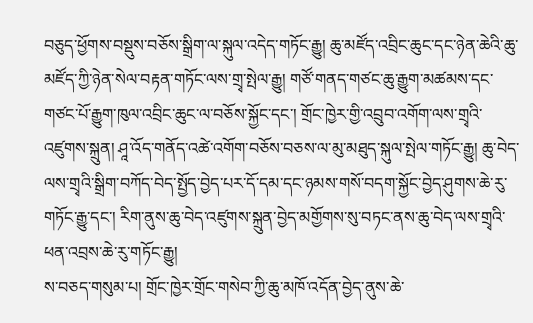བཅུད་ཕྱོགས་བསྡུས་བཅོས་སྒྲིག་ལ་སྐུལ་འདེད་གཏོང་རྒྱུ། ཆུ་མཛོད་འབྲིང་ཆུང་དང་ཉེན་ཆེའི་ཆུ་མཛོད་ཀྱི་ཉེན་སེལ་བརྟན་གཏོང་ལས་གྲྭ་སྤེལ་རྒྱུ། གཙོ་གནད་གཙང་ཆུ་རྒྱུག་མཚམས་དང་གཙང་པོ་རྒྱུག་ཁུལ་འབྲིང་ཆུང་ལ་བཅོས་སྐྱོང་དང་། གྲོང་ཁྱེར་གྱི་འབྲུབ་འགོག་ལས་གྲྭའི་འཛུགས་སྐྲུན། ཤཱ་འོད་གནོད་འཚེ་འགོག་བཅོས་བཅས་ལ་མུ་མཐུད་སྐུལ་སྤེལ་གཏོང་རྒྱུ། ཆུ་བེད་ལས་གྲྭའི་སྒྲིག་བཀོད་བེད་སྤྱོད་བྱེད་པར་དོ་དམ་དང་ཉམས་གསོ་བདག་སྐྱོང་བྱེད་ཤུགས་ཆེ་རུ་གཏོང་རྒྱུ་དང་། རིག་ནུས་ཆུ་བེད་འཛུགས་སྐྲུན་བྱེད་མགྱོགས་སུ་བཏང་ནས་ཆུ་བེད་ལས་གྲྭའི་ཕན་འབྲས་ཆེ་རུ་གཏོང་རྒྱུ།
ས་བཅད་གསུམ་པ། གྲོང་ཁྱེར་གྲོང་གསེབ་ཀྱི་ཆུ་མཁོ་འདོན་བྱེད་ནུས་ཆེ་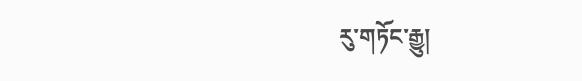རུ་གཏོང་རྒྱུ།